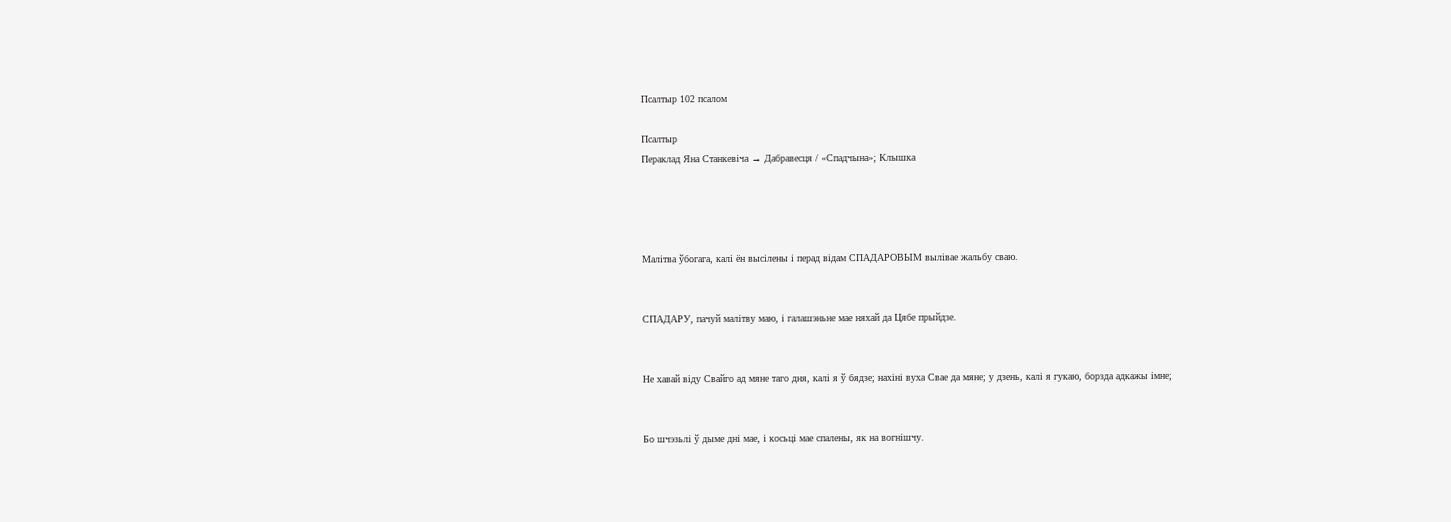Псалтыр 102 псалом

Псалтыр
Пераклад Яна Станкевіча → Дабравесця / «Спадчына»; Клышка




Малітва ўбогага, калі ён высілены і перад відам СПАДАРОВЫМ вылівае жальбу сваю.


СПАДАРУ, пачуй малітву маю, і галашэньне мае няхай да Цябе прыйдзе.


Не хавай віду Свайго ад мяне таго дня, калі я ў бядзе; нахіні вуха Свае да мяне; у дзень, калі я гукаю, борзда адкажы імне;


Бо шчэзьлі ў дыме дні мае, і косьці мае спалены, як на вогнішчу.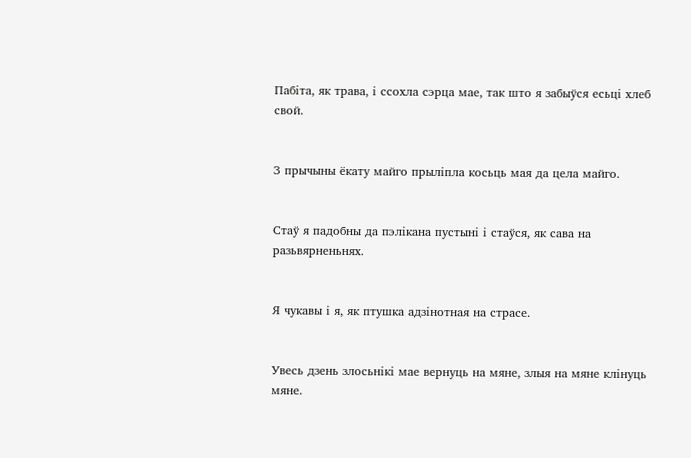Пабіта, як трава, і ссохла сэрца мае, так што я забыўся есьці хлеб свой.


З прычыны ёкату майго прыліпла косьць мая да цела майго.


Стаў я падобны да пэлікана пустыні і стаўся, як сава на разьвярненьнях.


Я чукавы і я, як птушка адзінотная на страсе.


Увесь дзень злосьнікі мае вернуць на мяне, злыя на мяне клінуць мяне.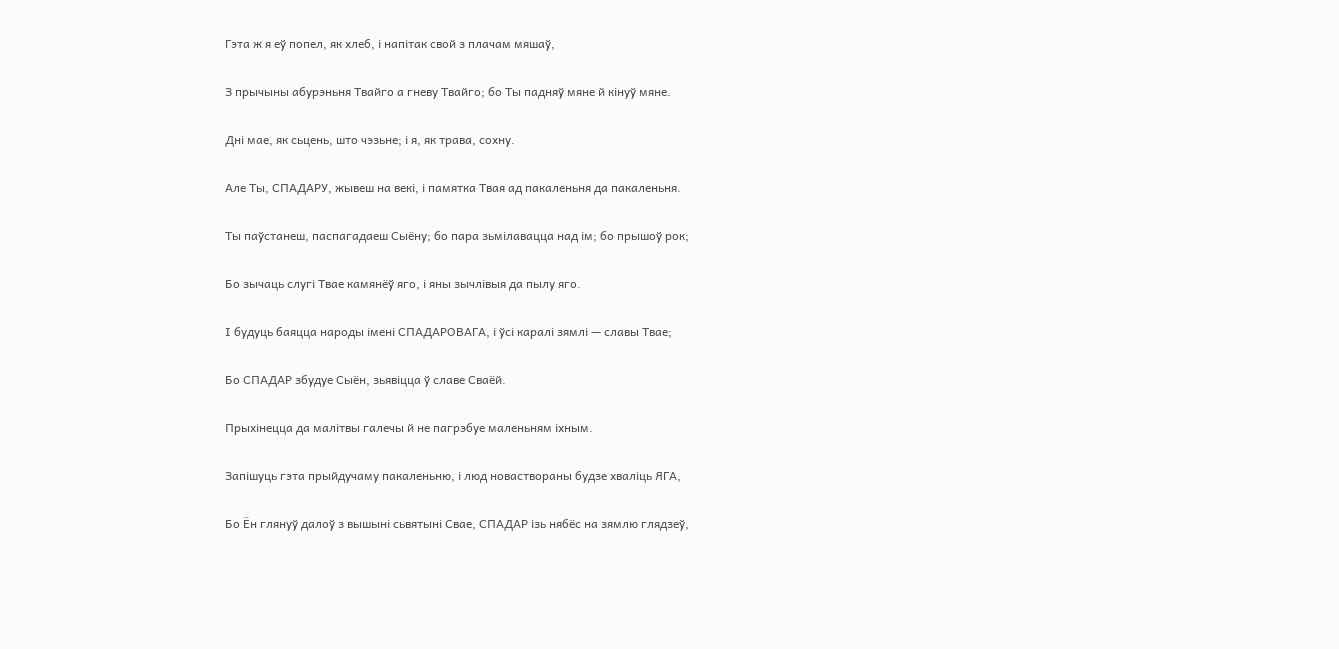Гэта ж я еў попел, як хлеб, і напітак свой з плачам мяшаў,


З прычыны абурэньня Твайго а гневу Твайго; бо Ты падняў мяне й кінуў мяне.


Дні мае, як сьцень, што чэзьне; і я, як трава, сохну.


Але Ты, СПАДАРУ, жывеш на векі, і памятка Твая ад пакаленьня да пакаленьня.


Ты паўстанеш, паспагадаеш Сыёну; бо пара зьмілавацца над ім; бо прышоў рок;


Бо зычаць слугі Твае камянёў яго, і яны зычлівыя да пылу яго.


І будуць баяцца народы імені СПАДАРОВАГА, і ўсі каралі зямлі — славы Твае;


Бо СПАДАР збудуе Сыён, зьявіцца ў славе Сваёй.


Прыхінецца да малітвы галечы й не пагрэбуе маленьням іхным.


Запішуць гэта прыйдучаму пакаленьню, і люд новаствораны будзе хваліць ЯГА,


Бо Ён глянуў далоў з вышыні сьвятыні Свае, СПАДАР ізь нябёс на зямлю глядзеў,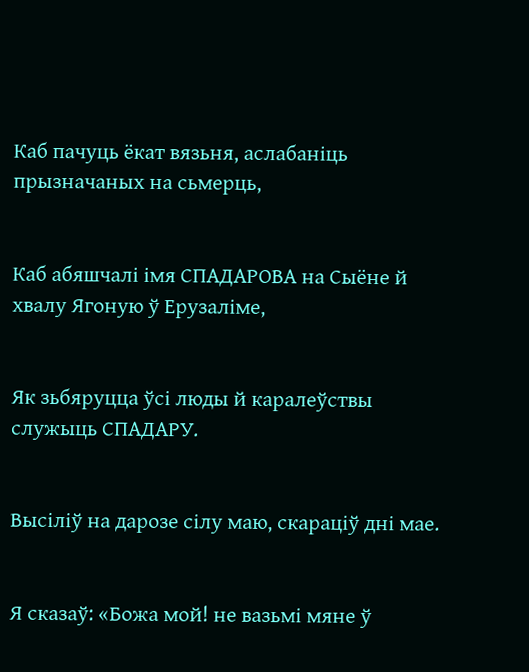Каб пачуць ёкат вязьня, аслабаніць прызначаных на сьмерць,


Каб абяшчалі імя СПАДАРОВА на Сыёне й хвалу Ягоную ў Ерузаліме,


Як зьбяруцца ўсі люды й каралеўствы служыць СПАДАРУ.


Высіліў на дарозе сілу маю, скараціў дні мае.


Я сказаў: «Божа мой! не вазьмі мяне ў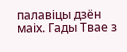палавіцы дзён маіх. Гады Твае з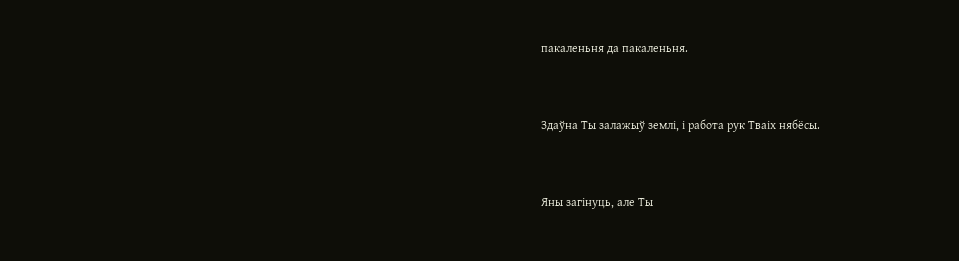пакаленьня да пакаленьня.


Здаўна Ты залажыў землі, і работа рук Тваіх нябёсы.


Яны загінуць, але Ты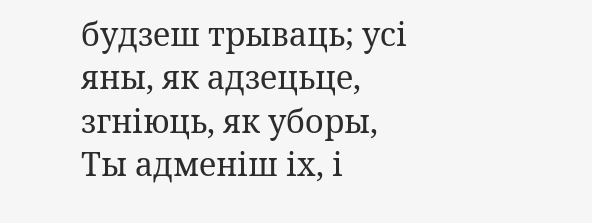будзеш трываць; усі яны, як адзецьце, згніюць, як уборы, Ты адменіш іх, і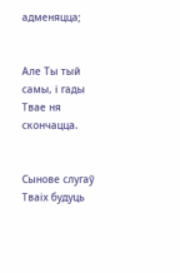адменяцца;


Але Ты тый самы, і гады Твае ня скончацца.


Сынове слугаў Тваіх будуць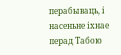перабываць, і насеньне іхнае перад Табою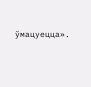ўмацуецца».